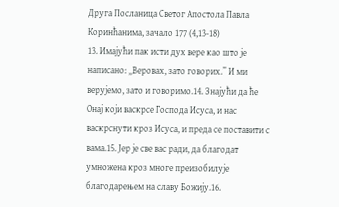Друга Посланица Светог Апостола Павла Коринћанима, зачало 177 (4,13-18)
13. Имајући пак исти дух вере као што је написано: „Веровах, зато говорих.” И ми верујемо, зато и говоримо.14. Знајући да ће Онај који васкрсе Господа Исуса, и нас васкрснути кроз Исуса, и преда се поставити с вама.15. Јер је све вас ради, да благодат умножена кроз многе преизобилује благодарењем на славу Божију.16.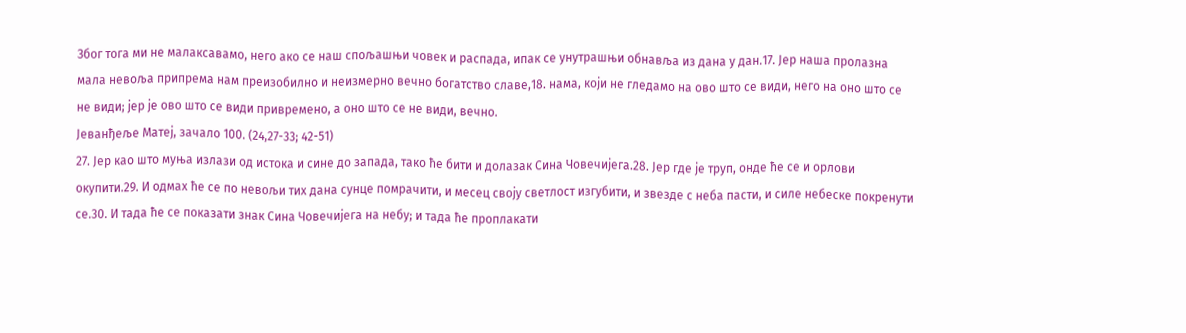Због тога ми не малаксавамо, него ако се наш спољашњи човек и распада, ипак се унутрашњи обнавља из дана у дан.17. Јер наша пролазна мала невоља припрема нам преизобилно и неизмерно вечно богатство славе,18. нама, који не гледамо на ово што се види, него на оно што се не види; јер је ово што се види привремено, а оно што се не види, вечно.
Јеванђеље Матеј, зачало 100. (24,27-33; 42-51)
27. Јер као што муња излази од истока и сине до запада, тако ће бити и долазак Сина Човечијега.28. Јер где је труп, онде ће се и орлови окупити.29. И одмах ће се по невољи тих дана сунце помрачити, и месец своју светлост изгубити, и звезде с неба пасти, и силе небеске покренути се.30. И тада ће се показати знак Сина Човечијега на небу; и тада ће проплакати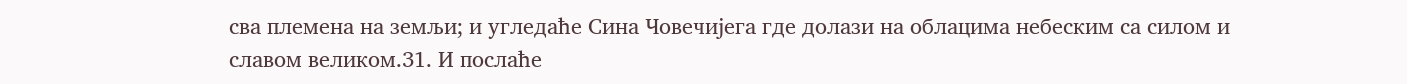сва племена на земљи; и угледаће Сина Човечијега где долази на облацима небеским са силом и славом великом.31. И послаће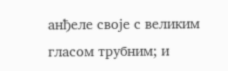анђеле своје с великим гласом трубним; и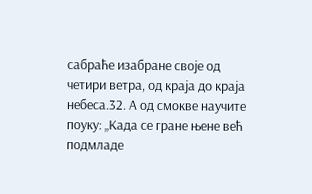сабраће изабране своје од четири ветра, од краја до краја небеса.32. А од смокве научите поуку: „Када се гране њене већ подмладе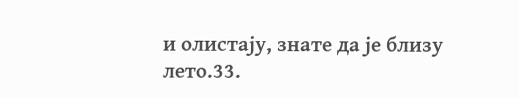и олистају, знате да је близу лето.33.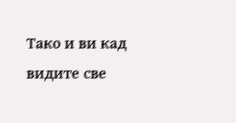Тако и ви кад видите све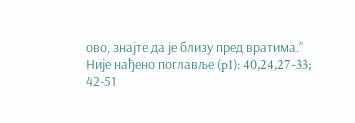ово, знајте да је близу пред вратима.”
Није нађено поглавље (p1): 40,24,27-33; 42-51